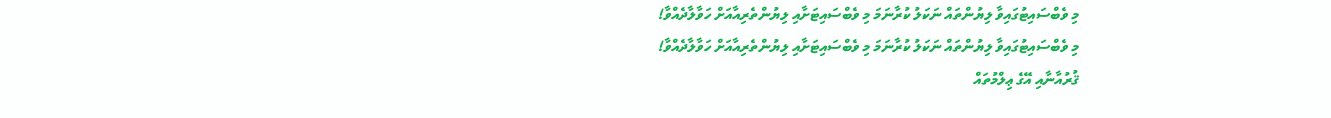މި ވެބްސައިޓުގައިވާ ލިޔުންތައް ނަކަލު ކުރާނަމަ މި ވެބްސައިޓަށާއި ލިޔުންތެރިއާއަށް ހަވާލާދެއްވާ!
މި ވެބްސައިޓުގައިވާ ލިޔުންތައް ނަކަލު ކުރާނަމަ މި ވެބްސައިޓަށާއި ލިޔުންތެރިއާއަށް ހަވާލާދެއްވާ!
ޤުރުއާނާއި އޭގެ ޢިލްމުތައް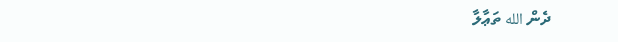ދެން الله ތަޢާލާ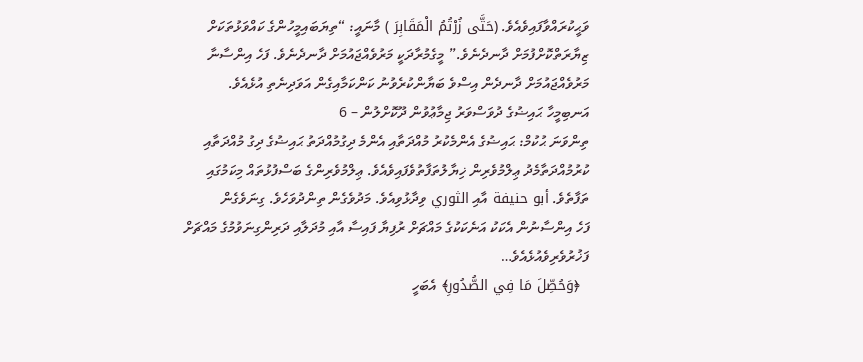ވަޙީކުރައްވާފައިވެއެވެ. (حَتَّى زُرْتُمُ الْمَقَابِرَ ) މާނައީ: “ތިޔަބައިމީހުންގެ ކައްވަޅުތަކަށް ޒިޔާރަތްކޮށްފުމަށް ދާނދެނެވެ.” މީގެމުރާދަކީ މަރުވެއްޖައުމަށް ދާނދެނެވެ. ފަހެ އިންސާނާ މަރުވެއްޖައުމަށް ދާނދެން އިސްވެ ބަޔާންކުރެވުނު ކަންކަމާއިގެން އަވަދިނެތި އުޅެއެވެ.
އަނބިމީހާ ޙައިޟުގެ ދުވަސްވަރު ޖިމާޢުވުން ދޫކޮށްލުން – 6
ތިންވަނަ ޙުކުމް: ޙައިޟުގެ އެންމެކުރު މުއްދަތާއި އެންމެ ދިގުމުއްދަތު ޙައިޟުގެ ދިގު މުއްދަތާއި ކުރުމުއްދަތާމެދު ޢިލްމުވެރިން ޚިޔާލުތަފާތުވެފައިވެއެވެ. ޢިލްމުވެރިންގެ ބަސްފުޅުތައް މިކަމުގައި ތަފާތެވެ. أبو حنيفة އާއި الثوري ވިދާޅުވިއެވެ. މަދުވެގެން ތިންދުވަހެވެ. ގިނަވެގެން
ފަހެ އިންސާނުން އެކަކު އަނެކަކުގެ މައްޗަށް ރުފިޔާ ފައިސާ އާއި މުދަލާއި ދަރިންގިނަވުމުގެ މައްޗަށް ފަޚުރުވެރިވެއުޅެއެވެ…
  ﴿وَحُصِّلَ مَا فِي الصُّدُورِ﴾ އެބަހީ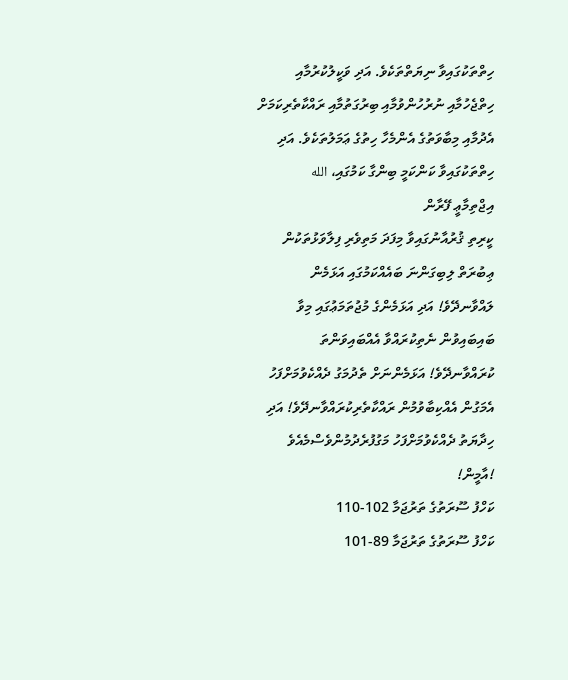ހިތްތަކުގައިވާ ނިޔަތްތަކެވެ. އަދި ވަކީލުކުރުމާއި ހިތްޖެހުމާއި ނުރުހުންވުމާއި ބިރުގަތުމާއި ރައްކާތެރިކަމަށް އެދުމާއި މިބާވަތުގެ އެންމެހާ ހިތުގެ ޢަމަލުތަކެވެ. އަދި ހިތްތަކުގައިވާ ކަންކަމީ ބިންގާ ކަމުގައި، الله
އިޖްތިމާޢީ ފޭރާން
ކީރިތި ޤުރުއާނުގައިވާ މިފަދަ މަތިވެރި ފިލާވަޅުތަކުން ޢިބުރަތް ލިބިގަންނަ ބައެއްކަމުގައި އަޅަމެން ލައްވާނދޭވެ! އަދި އަޅަމެންގެ މުޖުތަމަޢުގައި މިވާ ބައިބައިވުން ނެތިކުރައްވާ އެއްބައިވަންތަ ކުރައްވާނދޭވެ! އަޅަމެންނަށް ތެދުމަގު ދެއްކެވުމަށްފަހު އެމަގުން އެއްކިބާވުމުން ރައްކާތެރިކުރައްވާނދޭވެ! އަދި ހިދާޔަތު ދެއްކެވުމަށްފަހު މަގުފުރެދުމުންވެސްމެއެވެ !އާމީން!
ކަހްފު ސޫރަތުގެ ތަރުޖަމާ 102-110
ކަހްފު ސޫރަތުގެ ތަރުޖަމާ 89-101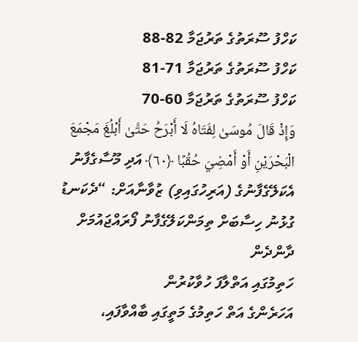ކަހްފު ސޫރަތުގެ ތަރުޖަމާ 82-88
ކަހްފު ސޫރަތުގެ ތަރުޖަމާ 71-81
ކަހްފު ސޫރަތުގެ ތަރުޖަމާ 60-70
وَإِذْ قَالَ مُوسَىٰ لِفَتَاهُ لَا أَبْرَ‌حُ حَتَّىٰ أَبْلُغَ مَجْمَعَ الْبَحْرَ‌يْنِ أَوْ أَمْضِيَ حُقُبًا ﴿٦٠﴾ އަދި މޫސާގެފާނު އެކަލޭގެފާނުގެ (އަރިހުގައިވި) ޒުވާނާއަށް: “ދެކަނޑު ގުޅުނު ހިސާބަށް ތިމަންކަލޭގެފާނު ފޯރައްޖައުމަށް ދާންދެން
ހަތިމުގައި އަތްލާފަ ހުވާކުރުން
އަހަރެންގެ އަތް ހަތިމުގެ މަތީގައި ބާއްވާފައި،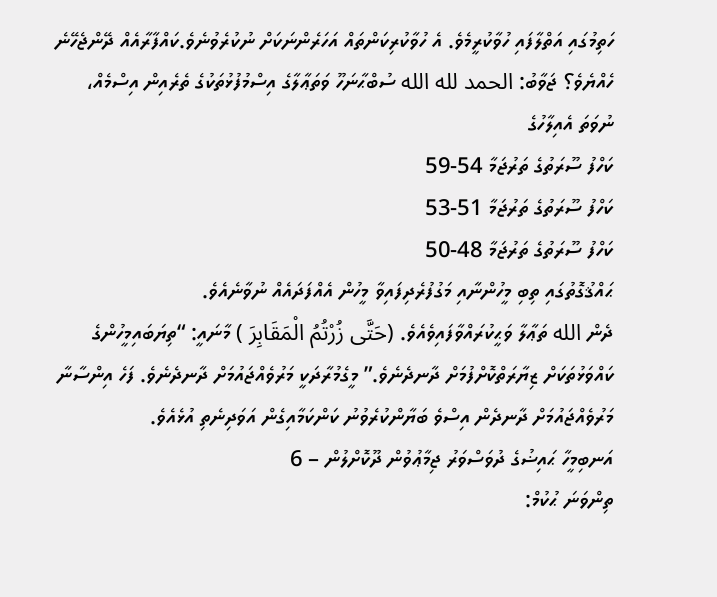ހަތިމުގައި އަތްލާފައި ހުވާކުރީމެވެ. އެ ހުވާކުރިކަންތައް އަހަރެންނަކަށް ނުކުރެވުނެވެ.ކައްފާރާއެއް ދޭންޖެހޭނެ ހެއްޔެވެ؟ ޖަވާބު: الحمد لله الله ސުބްޙާނަހޫ ވަތަޢާލާގެ އިސްމުފުޅުތަކުގެ ތެރެއިން އިސްމެއް، ނުވަތަ އެއިލާހުގެ
ކަހްފު ސޫރަތުގެ ތަރުޖަމާ 54-59
ކަހްފު ސޫރަތުގެ ތަރުޖަމާ 51-53
ކަހްފު ސޫރަތުގެ ތަރުޖަމާ 48-50
ޙައްޤުގޮތުގައި ތިބި މީހުންނާއި މަގުފުރެދިފައިވާ މީހުން އެއްފަދައެއް ނުވާނެއެވެ.
ދެން الله ތަޢާލާ ވަޙީކުރައްވާފައިވެއެވެ. (حَتَّى زُرْتُمُ الْمَقَابِرَ ) މާނައީ: “ތިޔަބައިމީހުންގެ ކައްވަޅުތަކަށް ޒިޔާރަތްކޮށްފުމަށް ދާނދެނެވެ.” މީގެމުރާދަކީ މަރުވެއްޖައުމަށް ދާނދެނެވެ. ފަހެ އިންސާނާ މަރުވެއްޖައުމަށް ދާނދެން އިސްވެ ބަޔާންކުރެވުނު ކަންކަމާއިގެން އަވަދިނެތި އުޅެއެވެ.
އަނބިމީހާ ޙައިޟުގެ ދުވަސްވަރު ޖިމާޢުވުން ދޫކޮށްލުން – 6
ތިންވަނަ ޙުކުމް: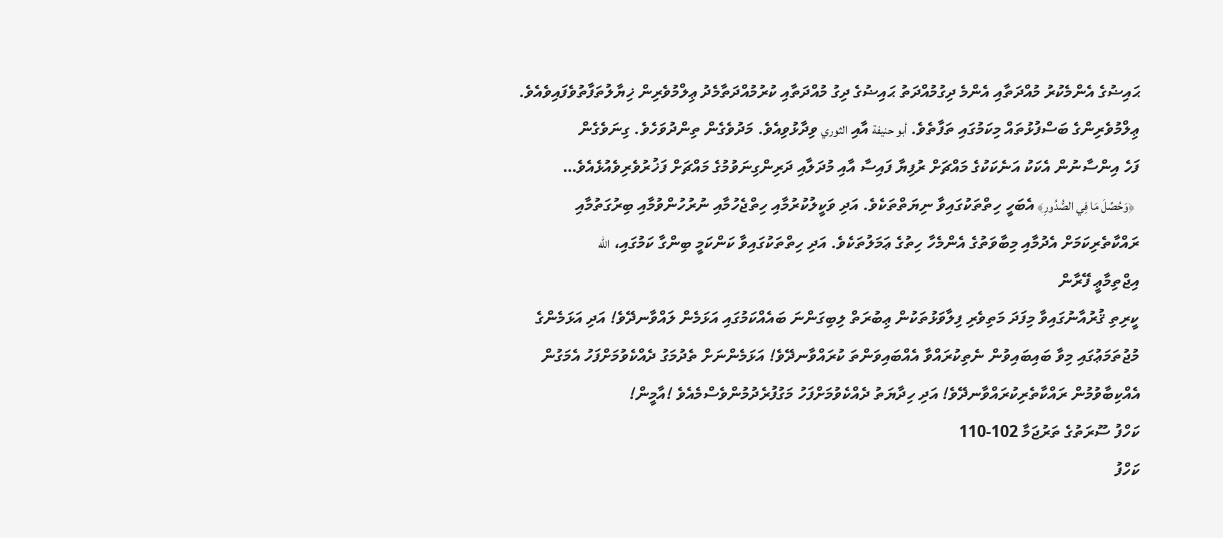ޙައިޟުގެ އެންމެކުރު މުއްދަތާއި އެންމެ ދިގުމުއްދަތު ޙައިޟުގެ ދިގު މުއްދަތާއި ކުރުމުއްދަތާމެދު ޢިލްމުވެރިން ޚިޔާލުތަފާތުވެފައިވެއެވެ. ޢިލްމުވެރިންގެ ބަސްފުޅުތައް މިކަމުގައި ތަފާތެވެ. أبو حنيفة އާއި الثوري ވިދާޅުވިއެވެ. މަދުވެގެން ތިންދުވަހެވެ. ގިނަވެގެން
ފަހެ އިންސާނުން އެކަކު އަނެކަކުގެ މައްޗަށް ރުފިޔާ ފައިސާ އާއި މުދަލާއި ދަރިންގިނަވުމުގެ މައްޗަށް ފަޚުރުވެރިވެއުޅެއެވެ…
  ﴿وَحُصِّلَ مَا فِي الصُّدُورِ﴾ އެބަހީ ހިތްތަކުގައިވާ ނިޔަތްތަކެވެ. އަދި ވަކީލުކުރުމާއި ހިތްޖެހުމާއި ނުރުހުންވުމާއި ބިރުގަތުމާއި ރައްކާތެރިކަމަށް އެދުމާއި މިބާވަތުގެ އެންމެހާ ހިތުގެ ޢަމަލުތަކެވެ. އަދި ހިތްތަކުގައިވާ ކަންކަމީ ބިންގާ ކަމުގައި، الله
އިޖްތިމާޢީ ފޭރާން
ކީރިތި ޤުރުއާނުގައިވާ މިފަދަ މަތިވެރި ފިލާވަޅުތަކުން ޢިބުރަތް ލިބިގަންނަ ބައެއްކަމުގައި އަޅަމެން ލައްވާނދޭވެ! އަދި އަޅަމެންގެ މުޖުތަމަޢުގައި މިވާ ބައިބައިވުން ނެތިކުރައްވާ އެއްބައިވަންތަ ކުރައްވާނދޭވެ! އަޅަމެންނަށް ތެދުމަގު ދެއްކެވުމަށްފަހު އެމަގުން އެއްކިބާވުމުން ރައްކާތެރިކުރައްވާނދޭވެ! އަދި ހިދާޔަތު ދެއްކެވުމަށްފަހު މަގުފުރެދުމުންވެސްމެއެވެ !އާމީން!
ކަހްފު ސޫރަތުގެ ތަރުޖަމާ 102-110
ކަހްފު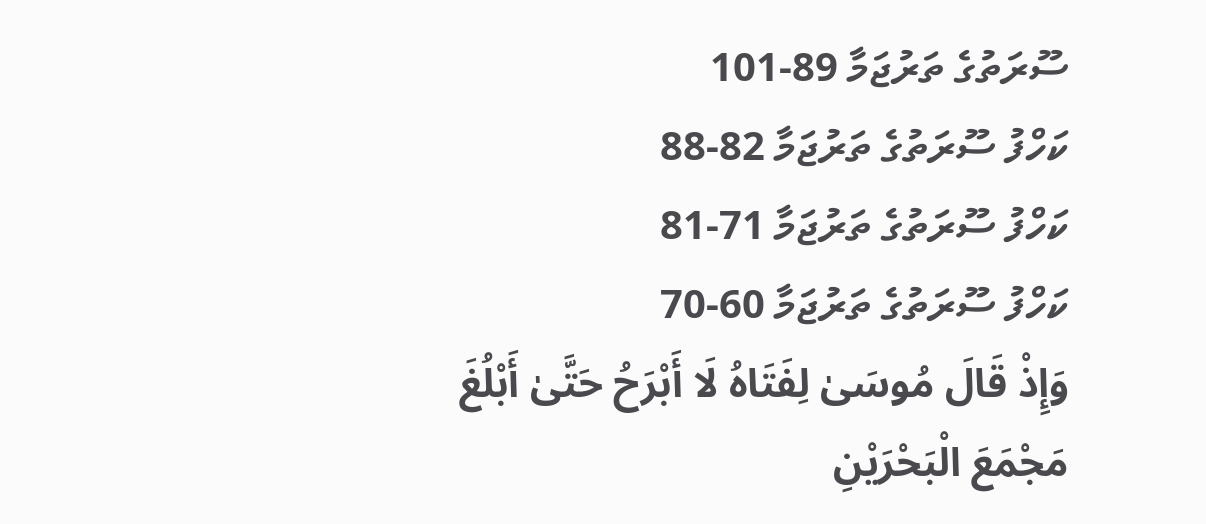ސޫރަތުގެ ތަރުޖަމާ 89-101
ކަހްފު ސޫރަތުގެ ތަރުޖަމާ 82-88
ކަހްފު ސޫރަތުގެ ތަރުޖަމާ 71-81
ކަހްފު ސޫރަތުގެ ތަރުޖަމާ 60-70
وَإِذْ قَالَ مُوسَىٰ لِفَتَاهُ لَا أَبْرَ‌حُ حَتَّىٰ أَبْلُغَ مَجْمَعَ الْبَحْرَ‌يْنِ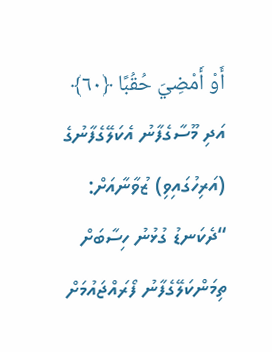أَوْ أَمْضِيَ حُقُبًا ﴿٦٠﴾ އަދި މޫސާގެފާނު އެކަލޭގެފާނުގެ (އަރިހުގައިވި) ޒުވާނާއަށް: “ދެކަނޑު ގުޅުނު ހިސާބަށް ތިމަންކަލޭގެފާނު ފޯރައްޖައުމަށް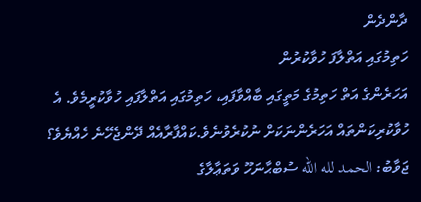ދާންދެން
ހަތިމުގައި އަތްލާފަ ހުވާކުރުން
އަހަރެންގެ އަތް ހަތިމުގެ މަތީގައި ބާއްވާފައި، ހަތިމުގައި އަތްލާފައި ހުވާކުރީމެވެ. އެ ހުވާކުރިކަންތައް އަހަރެންނަކަށް ނުކުރެވުނެވެ.ކައްފާރާއެއް ދޭންޖެހޭނެ ހެއްޔެވެ؟ ޖަވާބު: الحمد لله الله ސުބްޙާނަހޫ ވަތަޢާލާގެ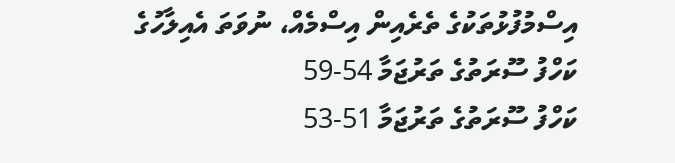އިސްމުފުޅުތަކުގެ ތެރެއިން އިސްމެއް، ނުވަތަ އެއިލާހުގެ
ކަހްފު ސޫރަތުގެ ތަރުޖަމާ 54-59
ކަހްފު ސޫރަތުގެ ތަރުޖަމާ 51-53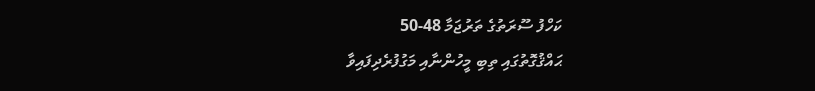ކަހްފު ސޫރަތުގެ ތަރުޖަމާ 48-50
ޙައްޤުގޮތުގައި ތިބި މީހުންނާއި މަގުފުރެދިފައިވާ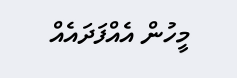މީހުން އެއްފަދައެއް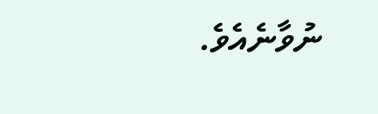ނުވާނެއެވެ.